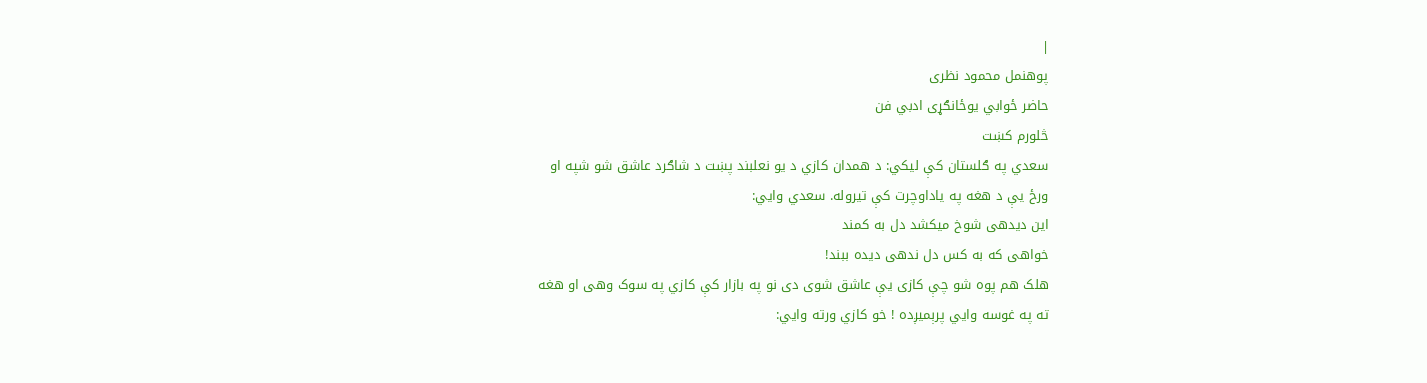|
پوهنمل محمود نظری
حاضر ځوابي یوځانګړی ادبي فن
څلورم کښت
سعدي په ګلستان کې لیکي: د همدان کازي د یو نعلبند پښت د شاګرد عاشق شو شپه او
ورځ يې د هغه په یاداوچرت کې تیروله. سعدي وايي:
این دیدهی شوخ میکشد دل به کمند
خواهی که به کس دل ندهی دیده ببند!
هلک هم پوه شو چې کازی يې عاشق شوی دی نو په بازار کې کازي په سوک وهی او هغه
ته په غوسه وایي پرېمیږده ! خو کازي ورته وایي: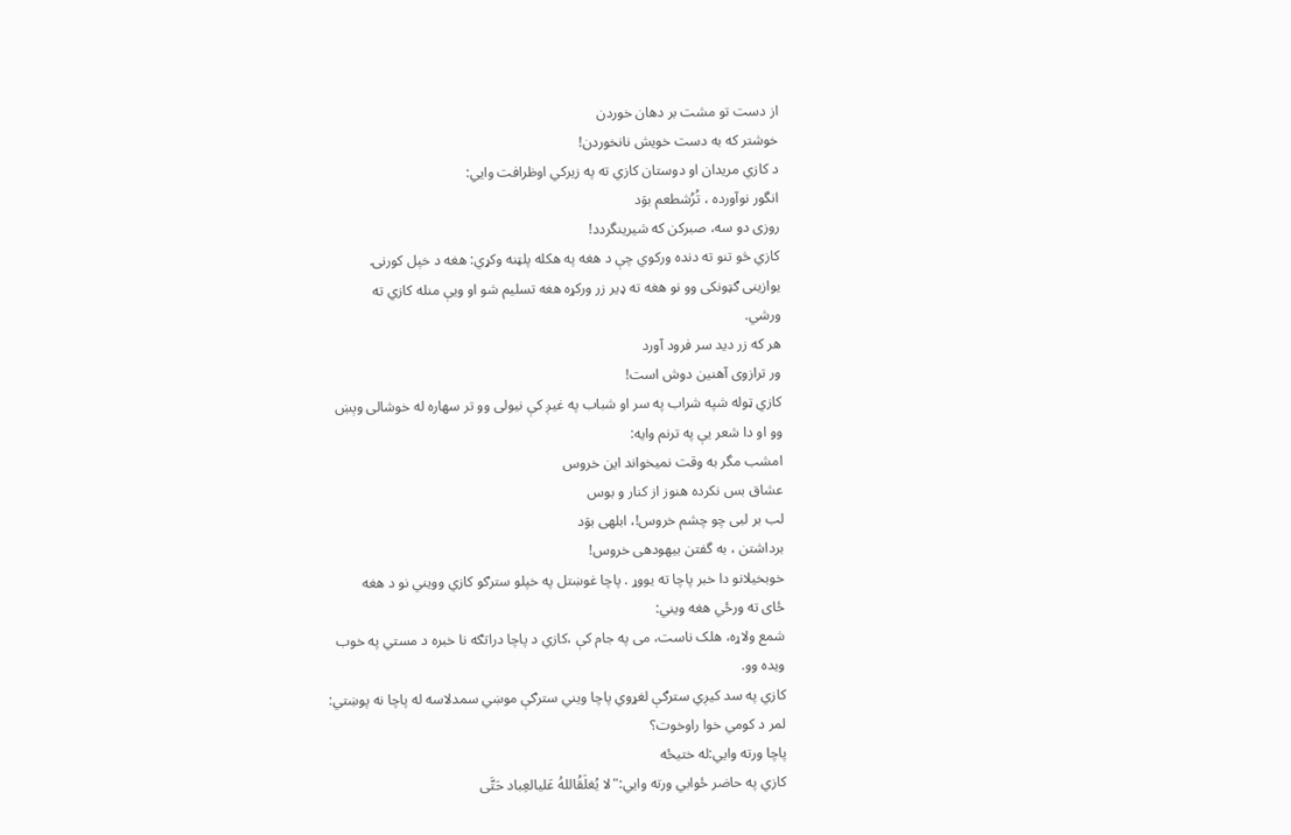از دست تو مشت بر دهان خوردن
خوشتر که به دست خویش نانخوردن!
د کازي مریدان او دوستان کازي ته په زیرکي اوظرافت وایي:
انگور نوآورده ، تُرُشطعم بوَد
روزی دو سه، صبرکن که شیرینگردد!
کازي څو تنو ته دنده ورکوي چې د هغه په هکله پلټنه وکړي: هغه د خپل کورنۍ
یوازینی ګټونکی وو نو هغه ته ډیر زر ورکړه هغه تسلیم شو او ويې منله کازي ته
ورشي.
هر که زر دید سر فرود آورد
ور ترازوی آهنین دوش است!
کازي ټوله شپه شراب په سر او شباب په غیږ کې نیولی وو تر سهاره له خوشالی وېښ
وو او دا شعر يې په ترنم وایه:
امشب مگر به وقت نمیخواند این خروس
عشاق بس نکرده هنوز از کنار و بوس
لب بر لبی چو چشم خروس!، ابلهی بوَد
برداشتن ، به گفتن بیهودهی خروس!
خوبخیلانو دا خبر پاچا ته یووړ . پاچا غوښتل په خپلو سترګو کازي وویني نو د هغه
ځای ته ورځي هغه ویني:
شمع ولاړه، هلک ناست، می په جام کې ،کازي د پاچا دراتګه نا خبره د مستي په خوب
ویده وو.
کازي په سد کیږي سترګې لغړوي پاچا ویني سترګې موښي سمدلاسه له پاچا نه پوښتي:
لمر د کومي خوا راوخوت؟
پاچا ورته وایي:له ختیځه
کازي په حاضر ځوابي ورته وایي:"لا یُغلَقُاللهُ عَلیالعِباد حَتَّی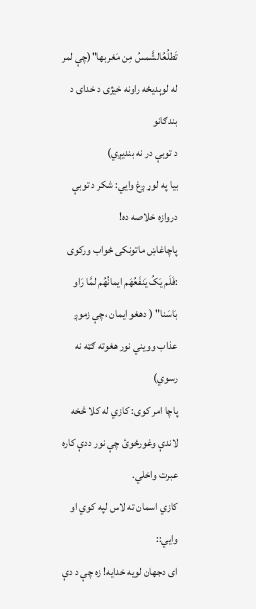تَطلُعُالشَّمسُ مِن مَغربها"(چې لمر له لوېدیځه راونه خیژی د خدای د بندګانو
د توبې در نه بندیږي)
بیا په لوړ ږغ وايي: شکر د توبې دروازه خلاصه ده!
پاچاغاښ ماتونکی ځواب ورکوی :فَلَم یَکُ یَنفَعُهَم ایمانُهُم لمَّا رَاو
بَاسَنا" ( دهغو ایمان ،چې زموږ عذاب وویني نور هغوته ګټه نه رسوي)
پاچا امر کوی: کازي له کلا څخه لاندې وغورځوئ چې نور ددې کاره عبرت واخلي.
کازي اسمان ته لاس لپه کوي او وايي::
ای دجهان لویه خدایه! زه چې د دې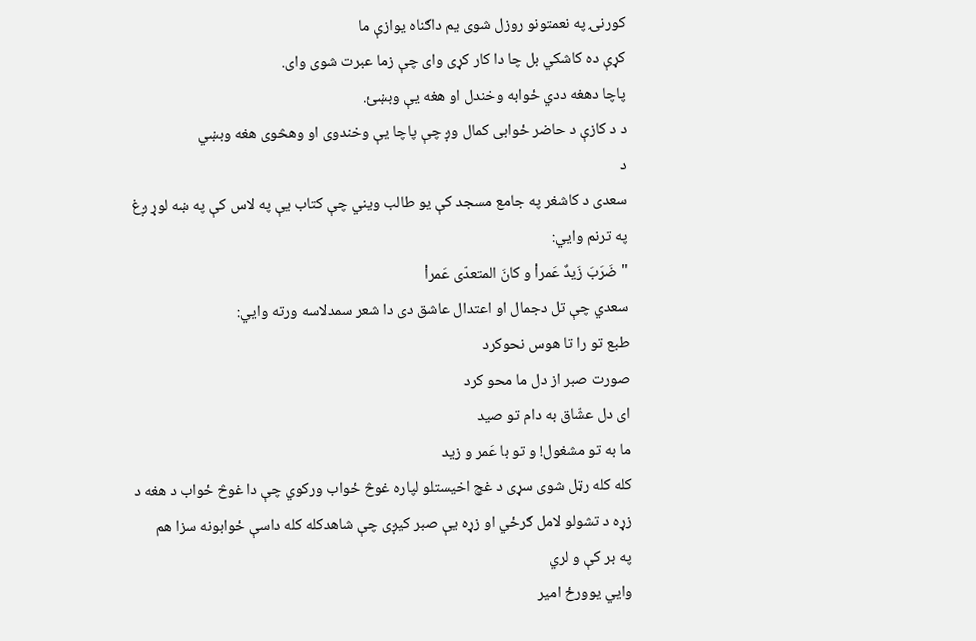کورنۍ په نعمتونو روزل شوی یم داګناه یوازې ما
کړې ده کاشکي بل چا دا کار کړی وای چې زما عبرت شوی وای.
پاچا دهغه ددي ځوابه وخندل او هغه يې وبښئ.
د د کازې د حاضر ځوابی کمال وږ چې پاچا يې وخندوی او وهڅوی هغه وبښي
د
سعدی د کاشغر په جامع مسجد کې یو طالب ویني چې کتاب يې په لاس کې په ښه لوړ ږغ
په ترنم وایي:
" ضَرَبَ زَیدٌ عَمراْ و کانَ المتعدّی عَمراْ
سعدي چې تل دجمال او اعتدال عاشق دی دا شعر سمدلاسه ورته وایي:
طبع تو را تا هوس نحوکرد
صورت صبر از دل ما محو کرد
ای دل عشّاق به دام تو صید
ما به تو مشغول! و تو با عَمر و زید
کله کله رټل شوی سړی د غچ اخیستلو لپاره غوڅ ځواب ورکوي چې دا غوڅ ځواب د هغه د
زړه د تشولو لامل ګرځي او زړه يې صبر کیږی چې شاهدکله کله داسې ځوابونه سزا هم
په بر کې و لري
وايي یوورځ امیر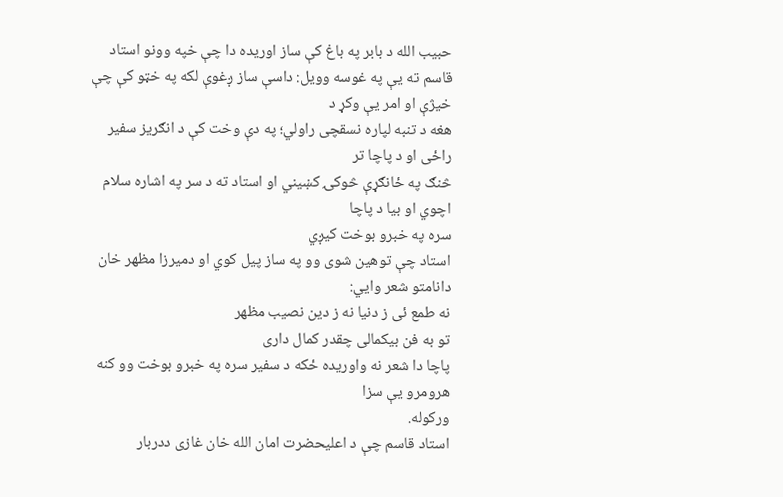حبیب الله د بابر په باغ کې ساز اوریده دا چې خپه وونو استاد
قاسم ته يې په غوسه وویل: داسې ساز ږغوې لکه په خټو کې چې خیژې او امر يې وکړ د
هغه د تنبه لپاره نسقچی راولي؛ په دې وخت کې د انګریز سفیر راځی او د پاچا تر
څنګ په ځانګړې څوکۍ کښیني او استاد ته د سر په اشاره سلام اچوي او بیا د پاچا
سره په خبرو بوخت کیږي
استاد چې توهین شوی وو په ساز پيل کوي او دمیرزا مظهر خان دانامتو شعر وایي:
نه طمع ئی ز دنیا نه ز دین نصیب مظهر
تو به فن بیکمالی چقدر کمال داری
پاچا دا شعر نه واوریده ځکه د سفیر سره په خبرو بوخت وو کنه هرومرو يې سزا
ورکوله.
استاد قاسم چې د اعلیحضرت امان الله خان غازی ددربار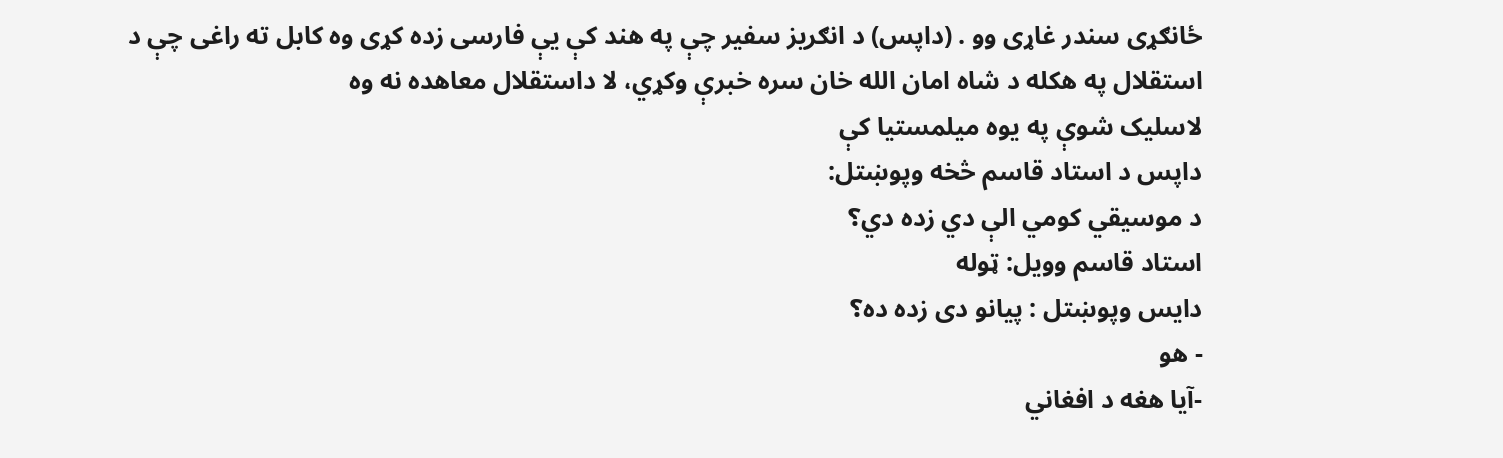ځانګړی سندر غاړی وو . (داپس) د انګریز سفیر چې په هند کې یې فارسی زده کړی وه کابل ته راغی چې د
استقلال په هکله د شاه امان الله خان سره خبرې وکړي، لا داستقلال معاهده نه وه
لاسلیک شوې په یوه میلمستیا کې
داپس د استاد قاسم څخه وپوښتل:
د موسیقي کومي الې دي زده دي؟
استاد قاسم وویل: ټوله
دایس وپوښتل : پيانو دی زده ده؟
- هو
-آیا هغه د افغاني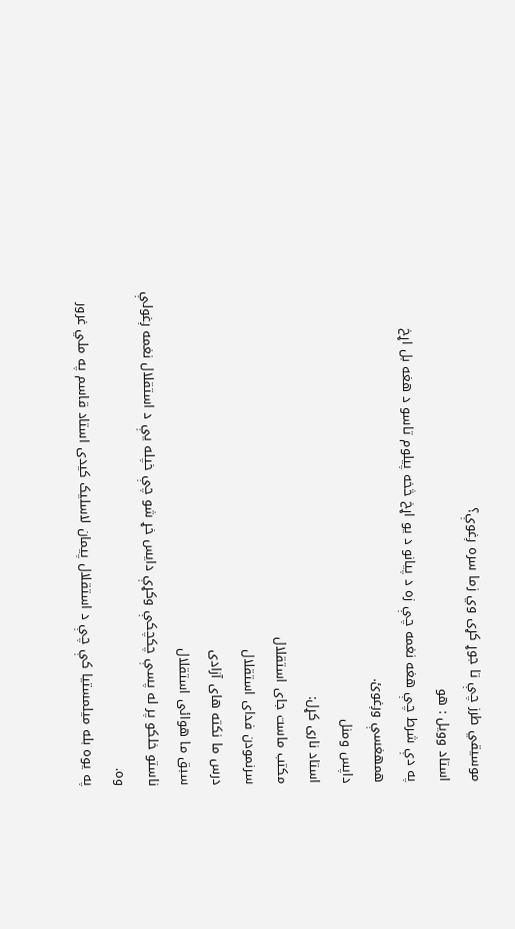موسیقي طرز چې تا جوړ کړی وي زما سره ږغوې؟
استاد وویل : هو
په دې شرط چې هغه نغمه چې زه د پیانو د یو اړخ څخه پيلوم تاسو د هغه بل اړخ
همهغسې وږغوئ.
داپس ومنل
استاد ناری کړل:
مکتب ماست جای استقلال
سرنمودن فدای استقلال
درس ما نکته های آزادی
سبق ما هوائی استقلال
ناستو خلکو پر له پسې چکچکې وکړې دایس خړ شو چې خپله يې د استقلال نغمه ږغولې
وه.
په یوه بله میلمستیا کې چې د استقلال پیمان لاسلیک کیدی استاد قاسم په ملي غرور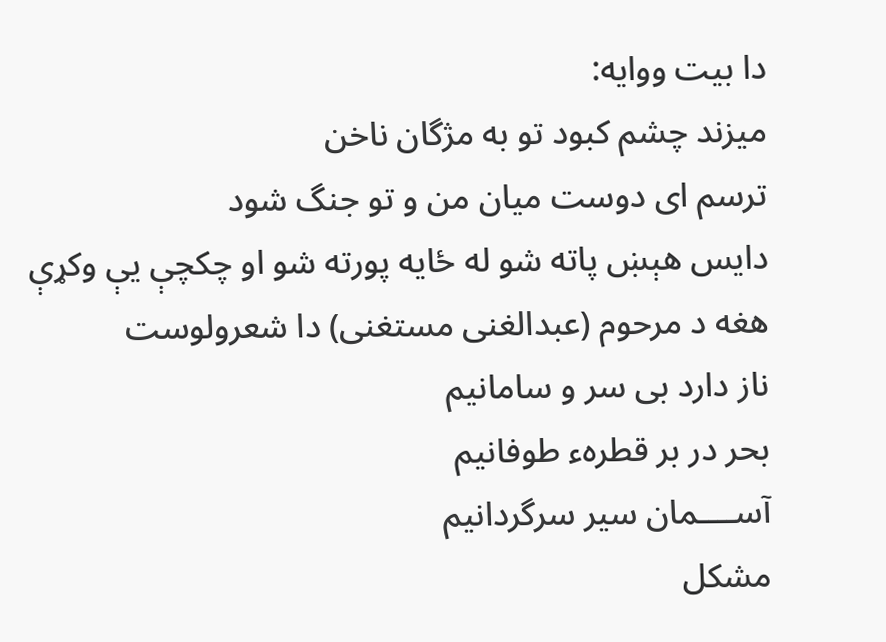دا بیت ووایه:
میزند چشم کبود تو به مژگان ناخن
ترسم ای دوست میان من و تو جنگ شود
دایس هېښ پاته شو له ځایه پورته شو او چکچې یې وکړې
هغه د مرحوم (عبدالغنی مستغنی) دا شعرولوست
ناز دارد بی سر و سامانیم
بحر در بر قطرهء طوفانیم
آســــمان سیر سرگردانیم
مشکل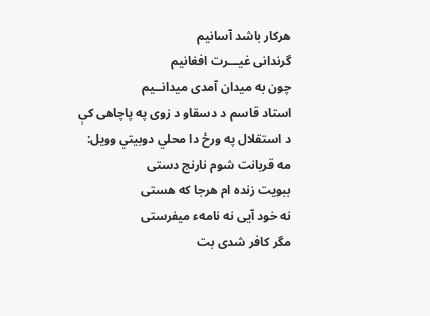هرکار باشد آسانیم
گرندانی غیـــرت افغانیم
چون به میدان آمدی میدانــیم
استاد قاسم د دسقاو د زوی په پاچاهی کې د استقلال په ورځ دا محلي دوبیتي وویل:
مه قربانت شوم نارنج دستی
ببویت زنده ام هرجا که هستی
نه خود آیی نه نامهء میفرستی
مگر کافر شدی بت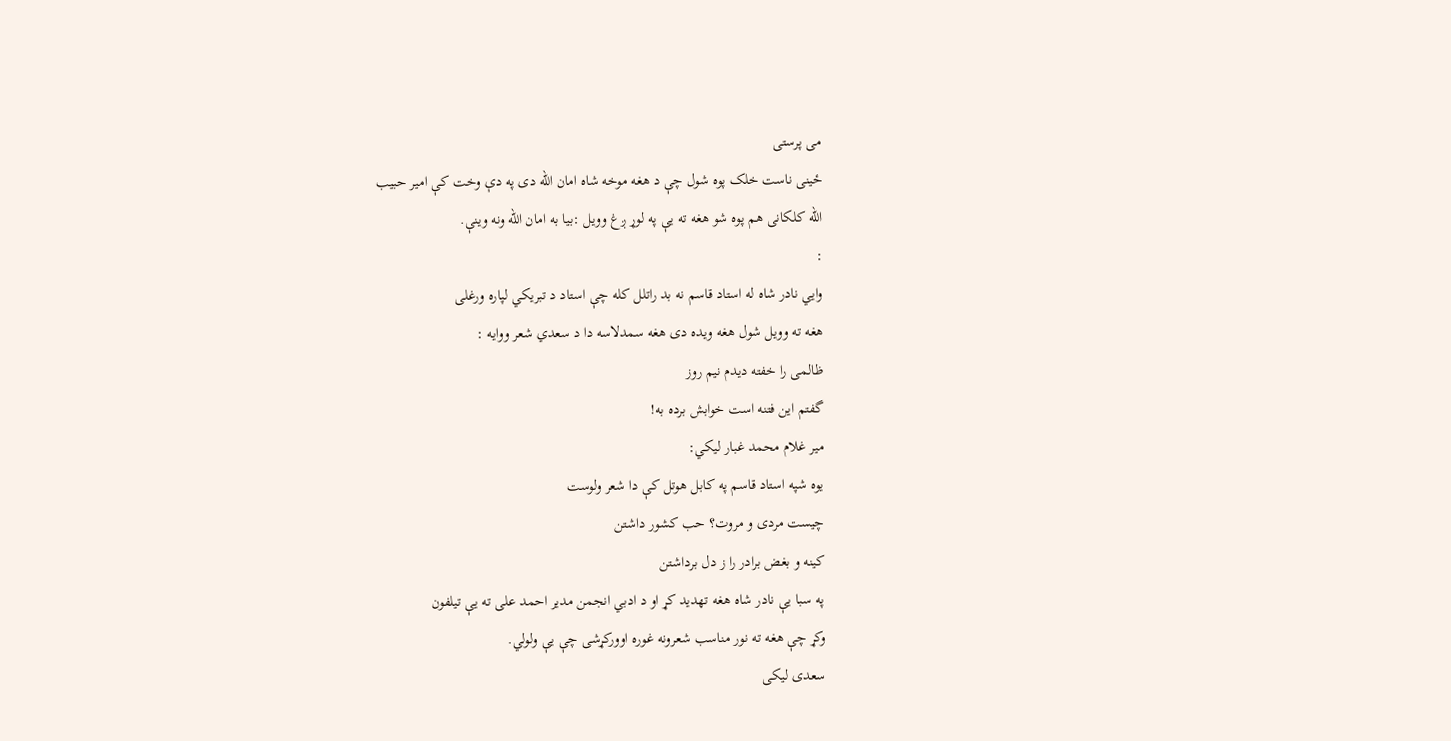می پرستی
ځينی ناست خلک پوه شول چې د هغه موخه شاه امان الله دی په دې وخت کې امیر حبیب
الله کلکانی هم پوه شو هغه ته يې په لوړ ږغ وویل :بیا به امان الله ونه وینې.
:
وايي نادر شاه له استاد قاسم نه بد راتلل کله چې استاد د تبریکي لپاره ورغلی
هغه ته وویل شول هغه ویده دی هغه سمدلاسه دا د سعدي شعر ووایه :
ظالمی را خفته دیدم نیم روز
گفتم این فتنه است خوابش برده به!
میر غلام محمد غبار لیکي:
یوه شپه استاد قاسم په کابل هوتل کې دا شعر ولوست
چیست مردی و مروت؟ حب کشور داشتن
کینه و بغض برادر را ز دل برداشتن
په سبا يې نادر شاه هغه تهدید کړ او د ادبي انجمن مدیر احمد علی ته یې تیلفون
وکړ چې هغه ته نور مناسب شعرونه غوره اوورکړشی چې یې ولولي.
سعدی لیکی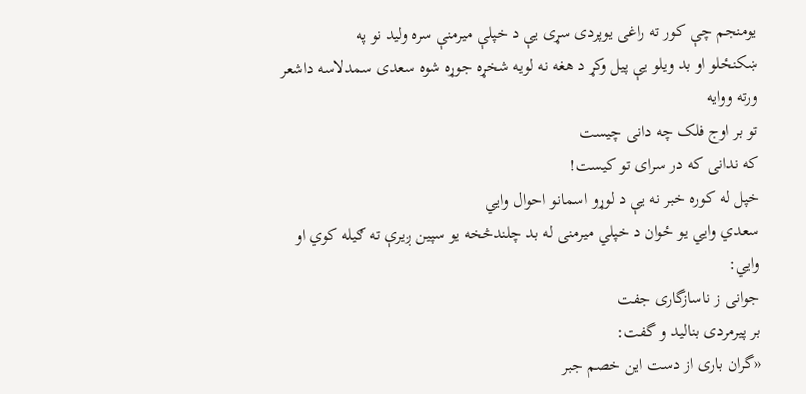یومنجم چې کور ته راغی یوپردی سړی يې د خپلې میرمنې سره ولید نو په
ښکنځلو او بد ویلو یې پيل وکړ د هغه نه لویه شخړه جوړه شوه سعدی سمدلاسه داشعر
ورته ووایه
تو بر اوج فلک چه دانی چیست
که ندانی که در سرای تو کیست!
خپل له کوره خبر نه یې د لوړو اسمانو احوال وایي
سعدي وايي یو ځوان د خپلي میرمنی له بد چلندڅخه یو سپین ږیرې ته ګیله کوي او
وایي:
جوانی ز ناسازگاری جفت
بر پیرمردی بنالید و گفت:
«گران باری از دست این خصم جبر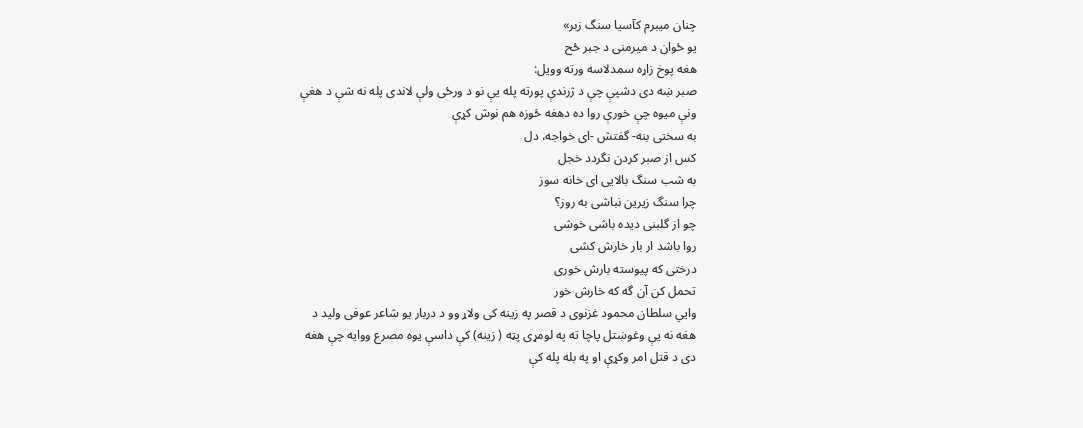چنان میبرم کآسیا سنگ زبر»
یو ځوان د میرمنی د جبر ځح
هغه پوخ زاړه سمدلاسه ورته وویل:
صبر ښه دی دشپې چې د ژرندې پورته پله يې نو د ورځی ولې لاندی پله نه شې د هغې
ونې میوه چې خورې روا ده دهغه ځوزه هم نوش کړې
به سختی بنه- گفتش -ای خواجه، دل
کس از صبر کردن نگردد خجل
به شب سنگ بالایی ای خانه سوز
چرا سنگ زیرین نباشی به روز؟
چو از گلبنی دیده باشی خوشی
روا باشد ار بار خارش کشی
درختی که پیوسته بارش خوری
تحمل کن آن گه که خارش خور
وایي سلطان محمود غزنوی د قصر په زینه کی ولاړ وو د دربار یو شاعر عوفی ولید د
هغه نه يې وغوښتل پاچا ته په لومړی پټه ( زینه) کې داسې یوه مصرع ووایه چې هغه
دی د قتل امر وکړې او په بله پله کې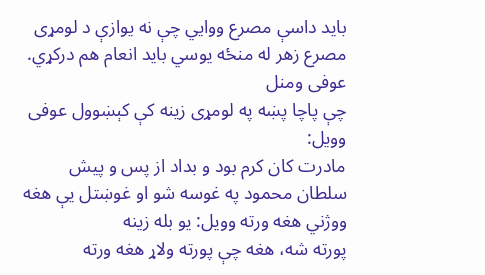باید داسې مصرع ووایي چې نه یوازې د لومړی
مصرع زهر له منځه یوسي باید انعام هم درکړي. عوفی ومنل
چې پاچا پښه په لومړی زینه کې کېښوول عوفی وویل:
مادرت کان کرم بود و بداد از پس و پیش
سلطان محمود په غوسه شو او غوښتل يې هغه ووژني هغه ورته وویل: یو بله زینه
پورته شه، هغه چې پورته ولاړ هغه ورته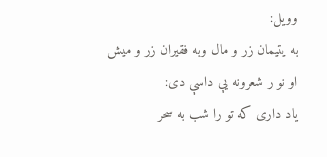وویل:
به یتیمان زر و مال وبه فقیران زر و میش
او نو ر شعرونه یې داسې دی:
یاد داری که تو را شب به سحر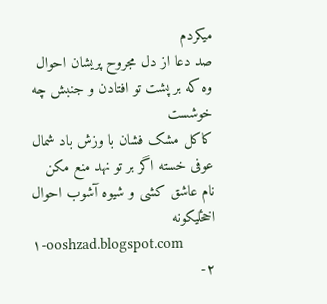میکردم
صد دعا از دل مجروح پریشان احوال
وه که بر پشت تو افتادن و جنبش چه خوشست
کاکل مشک فشان با وزش باد شمال
عوفی خسته اگر بر تو نهد منع مکن
نام عاشق کشی و شیوه آشوب احوال
اخځلیکونه
۱-ooshzad.blogspot.com
۲-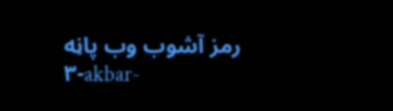رمز آشوب وب پاڼه
۳-akbar-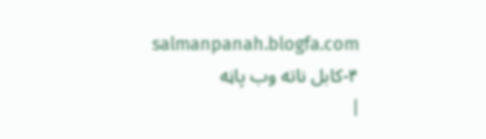salmanpanah.blogfa.com
۴-کابل ناته وب پاڼه
|